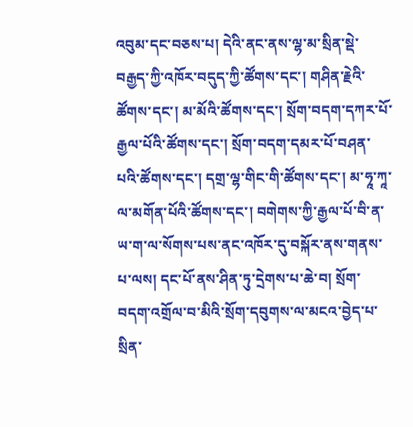འབུམ་དང་བཅས་པ། དེའི་ནང་ནས་ལྷ་མ་སྲིན་སྡེ་བརྒྱད་ཀྱི་འཁོར་བདུད་ཀྱི་ཚོགས་དང་། གཤིན་རྗེའི་ཚོགས་དང་། མ་མོའི་ཚོགས་དང་། སྲོག་བདག་དཀར་པོ་རྒྱལ་པོའི་ཚོགས་དང་། སྲོག་བདག་དམར་པོ་བཤན་པའི་ཚོགས་དང་། དགྲ་ལྷ་གིང་གི་ཚོགས་དང་། མ་ཧཱ་ཀཱ་ལ་མགོན་པོའི་ཚོགས་དང་། བགེགས་ཀྱི་རྒྱལ་པོ་བི་ན་ཡ་ག་ལ་སོགས་པས་ནང་འཁོར་དུ་བསྐོར་ནས་གནས་པ་ལས། དང་པོ་ནས་ཤིན་ཏུ་དྲེགས་པ་ཆེ་བ། སྲོག་བདག་འགྲོལ་བ་མིའི་སྲོག་དབུགས་ལ་མངའ་བྱེད་པ་སྲིན་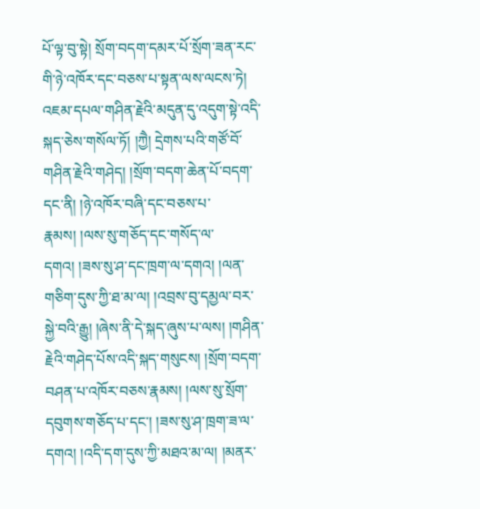པོ་ལྟ་བུ་སྟེ། སྲོག་བདག་དམར་པོ་སྲོག་ཟན་རང་གི་ཉེ་འཁོར་དང་བཅས་པ་སྟན་ལས་ལངས་ཏེ། འཇམ་དཔལ་གཤིན་རྗེའི་མདུན་དུ་འདུག་སྟེ་འདི་སྐད་ཅེས་གསོལ་ཏོ། །ཀྱཻ། དྲེགས་པའི་གཙོ་བོ་གཤིན་རྗེའི་གཤེད། །སྲོག་བདག་ཆེན་པོ་བདག་དང་ནི། །ཉེ་འཁོར་བཞི་དང་བཅས་པ་རྣམས། །ལས་སུ་གཅོད་དང་གསོད་ལ་དགའ། །ཟས་སུ་ཤ་དང་ཁྲག་ལ་དགའ། །ལན་གཅིག་དུས་ཀྱི་ཐ་མ་ལ། །འབྲས་བུ་དམྱལ་བར་སྐྱེ་བའི་རྒྱུ། །ཞེས་ནི་དེ་སྐད་ཞུས་པ་ལས། །གཤིན་རྗེའི་གཤེད་པོས་འདི་སྐད་གསུངས། །སྲོག་བདག་བཤན་པ་འཁོར་བཅས་རྣམས། །ལས་སུ་སྲོག་དབུགས་གཅོད་པ་དང་། །ཟས་སུ་ཤ་ཁྲག་ཟ་ལ་དགའ། །འདི་དག་དུས་ཀྱི་མཐའ་མ་ལ། །མནར་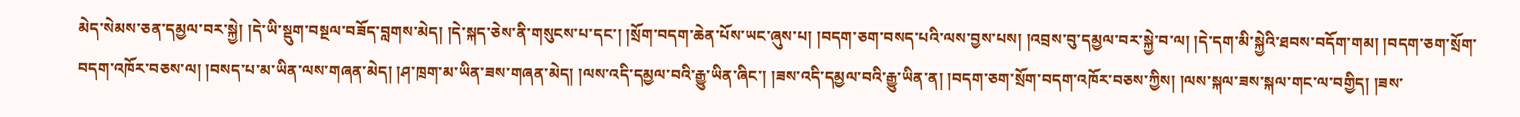མེད་སེམས་ཅན་དམྱལ་བར་སྐྱེ། །དེ་ཡི་སྡུག་བསྔལ་བཟོད་བླགས་མེད། །དེ་སྐད་ཅེས་ནི་གསུངས་པ་དང་། །སྲོག་བདག་ཆེན་པོས་ཡང་ཞུས་པ། །བདག་ཅག་བསད་པའི་ལས་བྱས་པས། །འབྲས་བུ་དམྱལ་བར་སྐྱེ་བ་ལ། །དེ་དག་མི་སྐྱེའི་ཐབས་བདོག་གམ། །བདག་ཅག་སྲོག་བདག་འཁོར་བཅས་ལ། །བསད་པ་མ་ཡིན་ལས་གཞན་མེད། །ཤ་ཁྲག་མ་ཡིན་ཟས་གཞན་མེད། །ལས་འདི་དམྱལ་བའི་རྒྱུ་ཡིན་ཞིང་། །ཟས་འདི་དམྱལ་བའི་རྒྱུ་ཡིན་ན། །བདག་ཅག་སྲོག་བདག་འཁོར་བཅས་ཀྱིས། །ལས་སྐལ་ཟས་སྐལ་གང་ལ་བགྱིད། །ཟས་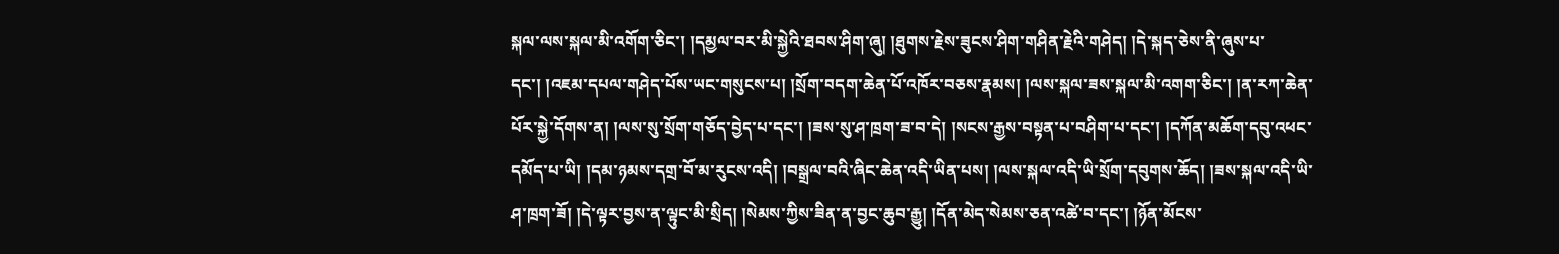སྐལ་ལས་སྐལ་མི་འགོག་ཅིང་། །དམྱལ་བར་མི་སྐྱེའི་ཐབས་ཤིག་ཞུ། །ཐུགས་རྗེས་ཟུངས་ཤིག་གཤིན་རྗེའི་གཤེད། །དེ་སྐད་ཅེས་ནི་ཞུས་པ་དང་། །འཇམ་དཔལ་གཤེད་པོས་ཡང་གསུངས་པ། །སྲོག་བདག་ཆེན་པོ་འཁོར་བཅས་རྣམས། །ལས་སྐལ་ཟས་སྐལ་མི་འགག་ཅིང་། །ན་རཀ་ཆེན་པོར་སྐྱེ་དོགས་ན། །ལས་སུ་སྲོག་གཅོད་བྱེད་པ་དང་། །ཟས་སུ་ཤ་ཁྲག་ཟ་བ་དེ། །སངས་རྒྱས་བསྟན་པ་བཤིག་པ་དང་། །དཀོན་མཆོག་དབུ་འཕང་དམོད་པ་ཡི། །དམ་ཉམས་དགྲ་བོ་མ་རུངས་འདི། །བསྒྲལ་བའི་ཞིང་ཆེན་འདི་ཡིན་པས། །ལས་སྐལ་འདི་ཡི་སྲོག་དབུགས་ཆོད། །ཟས་སྐལ་འདི་ཡི་ཤ་ཁྲག་ཟོ། །དེ་ལྟར་བྱས་ན་ལྟུང་མི་སྲིད། །སེམས་ཀྱིས་ཟིན་ན་བྱང་ཆུབ་རྒྱུ། །དོན་མེད་སེམས་ཅན་འཚེ་བ་དང་། །ཉོན་མོངས་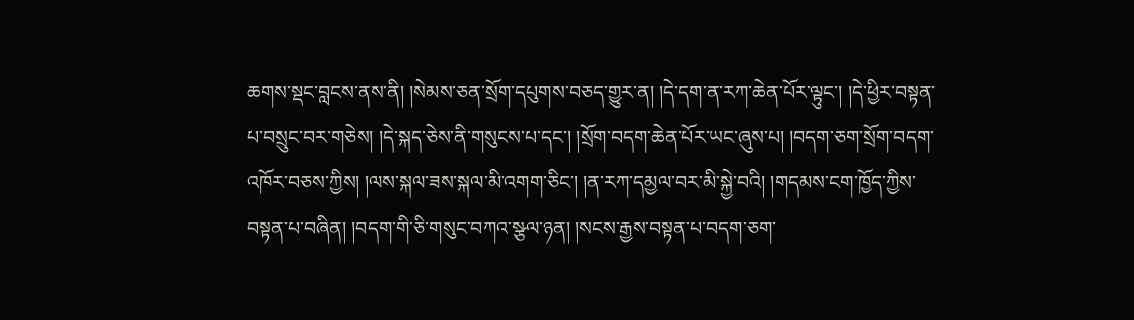ཆགས་སྡང་བླངས་ནས་ནི། །སེམས་ཅན་སྲོག་དཔུགས་བཅད་གྱུར་ན། །དེ་དག་ན་རཀ་ཆེན་པོར་ལྟུང་། །དེ་ཕྱིར་བསྟན་པ་བསྲུང་བར་གཅེས། །དེ་སྐད་ཅེས་ནི་གསུངས་པ་དང་། །སྲོག་བདག་ཆེན་པོར་ཡང་ཞུས་པ། །བདག་ཅག་སྲོག་བདག་འཁོར་བཅས་ཀྱིས། །ལས་སྐལ་ཟས་སྐལ་མི་འགག་ཅིང་། །ན་རཀ་དམྱལ་བར་མི་སྐྱེ་བའི། །གདམས་ངག་ཁྱོད་ཀྱིས་བསྟན་པ་བཞིན། །བདག་གི་ཅི་གསུང་བཀའ་སྩལ་ཉན། །སངས་རྒྱས་བསྟན་པ་བདག་ཅག་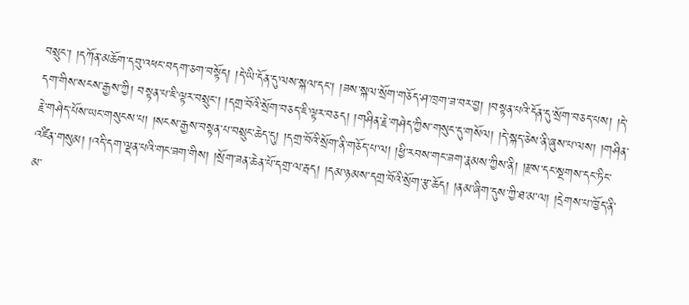བསྲུང་། །དཀོན་མཆོག་དབུ་འཕང་བདག་ཅག་བསྟོད། །དེ་ཡི་དོན་དུ་ལས་སྐལ་དང་། །ཟས་སྐལ་སྲོག་གཅོད་ཤ་ཁྲག་ཟ་བར་བྱ། །བསྟན་པའི་དོན་དུ་སྲོག་བཅད་པས། །དེ་དག་གིས་སངས་རྒྱས་ཀྱི། བསྟན་པ་ཇི་ལྟར་བསྲུང་། །དགྲ་བོའི་སྲོག་བཅད་ཇི་ལྟར་བཅད། །གཤིན་རྗེ་གཤེད་ཀྱིས་གསུང་དུ་གསོལ། །དེ་སྐད་ཅེས་ནི་ཞུས་པ་ལས། །གཤིན་རྗེ་གཤེད་པོས་ཡང་གསུངས་པ། །སངས་རྒྱས་བསྟན་པ་བསྲུང་ཆེད་དུ། །དགྲ་བོའི་སྲོག་ནི་གཅོད་པ་ལ། །ཕྱི་རབས་གང་ཟག་རྣམས་ཀྱིས་ནི། །རྫས་དང་སྔགས་དང་ཏིང་འཛིན་གསུམ། །འདི་དག་ལྡན་པའི་གང་ཟག་གིས། །སྲོག་ཟན་ཆེན་པོ་དགྲ་ལ་རྦད། །དམ་ཉམས་དགྲ་བོའི་སྲོག་རྩ་ཆོད། །ནམ་ཞིག་དུས་ཀྱི་ཐ་མ་ལ། །དྲེགས་པ་ཁྱོད་ནི་མ་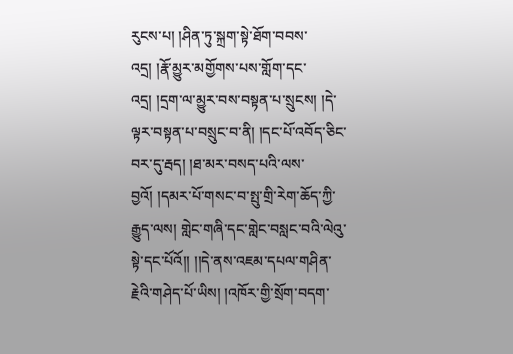རུངས་པ། །ཤིན་ཏུ་སྐྲག་སྟེ་ཐོག་བབས་འདྲ། །རྣོ་མྱུར་མགྱོགས་པས་གློག་དང་འདྲ། །དྲག་ལ་མྱུར་བས་བསྟན་པ་སྲུངས། །དེ་ལྟར་བསྟན་པ་བསྲུང་བ་ནི། །དང་པོ་འབོད་ཅིང་བར་དུ་རྦད། །ཐ་མར་བསད་པའི་ལས་བྱའོ། །དམར་པོ་གསང་བ་སྤུ་གྲི་རེག་ཆོད་ཀྱི་རྒྱུད་ལས། གླེང་གཞི་དང་གླེང་བསླང་བའི་ལེའུ་སྟེ་དང་པོའོ།། །།དེ་ནས་འཇམ་དཔལ་གཤིན་རྗེའི་གཤེད་པོ་ཡིས། །འཁོར་གྱི་སྲོག་བདག་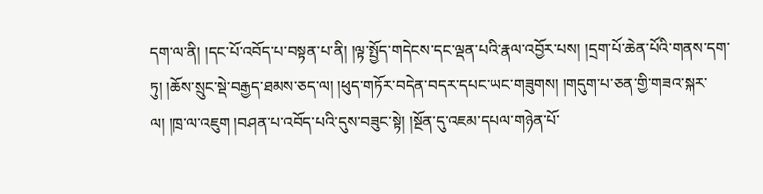དག་ལ་ནི། །དང་པོ་འབོད་པ་བསྟན་པ་ནི། །ལྟ་སྤྱོད་གདེངས་དང་ལྡན་པའི་རྣལ་འབྱོར་པས། །དྲག་པོ་ཆེན་པོའི་གནས་དག་ཏུ། །ཆོས་སྲུང་སྡེ་བརྒྱད་ཐམས་ཅད་ལ། །ཕུད་གཏོར་བདེན་བདར་དཔང་ཡང་གཟུགས། །གདུག་པ་ཅན་གྱི་གཟའ་སྐར་ལ། །ཁྲ་ལ་འཇུག །བཤན་པ་འབོད་པའི་དུས་བཟུང་སྟེ། །སྔོན་དུ་འཇམ་དཔལ་གཉེན་པོ་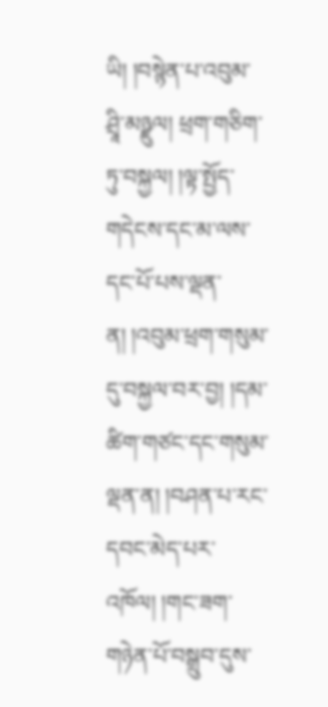ཡི། །བསྙེན་པ་འབུམ་ཤྲཱི་མཉྫུལ། ཕྲག་གཅིག་ཏུ་བསྐྱལ། །ལྟ་སྤྱོད་གདེངས་དང་མ་ལས་དང་པོ་པས་ལྡན་ན། །འབུམ་ཕྲག་གསུམ་དུ་བསྐྱལ་བར་བྱ། །དམ་ཚིག་གཙང་དང་གསུམ་ལྡན་ན། །བཤན་པ་རང་དབང་མེད་པར་འཁོལ། །གང་ཟག་གཉེན་པོ་བསྒྲུབ་དུས་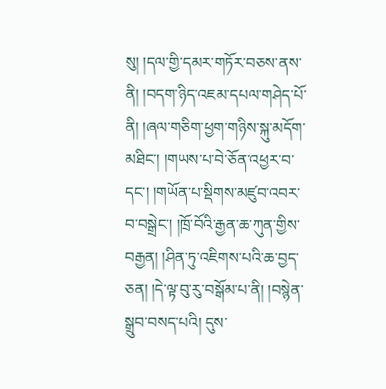སུ། །དལ་གྱི་དམར་གཏོར་བཅས་ནས་ནི། །བདག་ཉིད་འཇམ་དཔལ་གཤེད་པོ་ནི། །ཞལ་གཅིག་ཕྱག་གཉིས་སྐུ་མདོག་མཐིང་། །གཡས་པ་བེ་ཅོན་འཕྱར་བ་དང་། །གཡོན་པ་སྡིགས་མཛུབ་འབར་བ་བསྒྲེང་། །ཁྲོ་བོའི་རྒྱན་ཆ་ཀུན་གྱིས་བརྒྱན། །ཤིན་ཏུ་འཇིགས་པའི་ཆ་བྱད་ཅན། །དེ་ལྟ་བུ་རུ་བསྒོམ་པ་ནི། །བསྙེན་སྒྲུབ་བསད་པའི། དུས་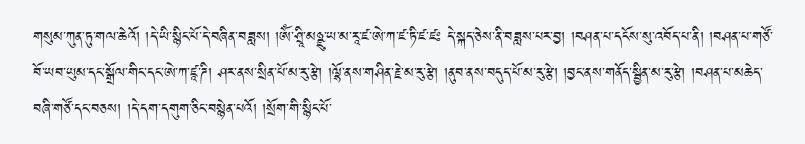གསུམ་ཀུན་ཏུ་གལ་ཆེའོ། །དེ་ཡི་སྙིང་པོ་དེ་བཞིན་བཟླས། །ༀ་ཤྲཱི་མཉྫུ་ཡ་མ་རཱ་ཛ་ཨེ་ཀ་ཛ་ཏི་ཛ་ཛཿ དེ་སྐད་ཅེས་ནི་བཟླས་པར་བྱ། །བཤན་པ་དངོས་སུ་འབོད་པ་ནི། །བཤན་པ་གཙོ་བོ་ཡབ་ཡུམ་དང་སྒྲོལ་གིང་དང་ཨེ་ཀ་ཛཱ་ཌི། ཤར་ནས་སྲིན་པོ་མ་རུ་རྩེ། །ལྷོ་ནས་གཤིན་རྗེ་མ་རུ་རྩེ། །ནུབ་ནས་བདུད་པོ་མ་རུ་རྩེ། །བྱང་ནས་གནོད་སྦྱིན་མ་རུ་རྩེ། །བཤན་པ་མཆེད་བཞི་གཙོ་དང་བཅས། །དེ་དག་དགུག་ཅིང་བསྙེན་པའོ། །སྲོག་གི་སྙིང་པོ་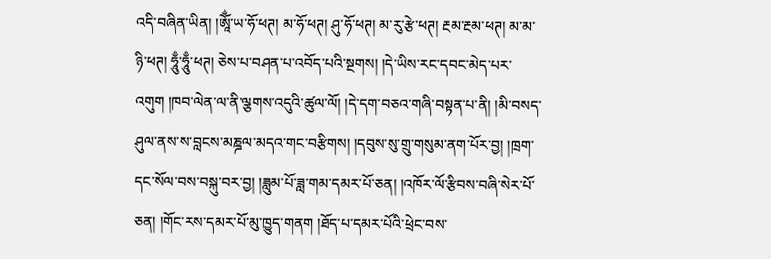འདི་བཞིན་ཡིན། །ཨཱོྂ་ཡ་ཧོ་ཕཊ། མ་ཧོ་ཕཊ། ཤུ་ཧོ་ཕཊ། མ་རུ་རྩེ་ཕཊ། རྔམ་རྔམ་ཕཊ། མ་མ་ཉི་ཕཊ། ཧཱུྃ་ཧཱུྃ་ཕཊ། ཅེས་པ་བཤན་པ་འབོད་པའི་སྔགས། །དེ་ཡིས་རང་དབང་མེད་པར་འགུག །ཁབ་ལེན་ལ་ནི་ལྕགས་འདུའི་ཚུལ་ལོ། །དེ་དག་བཅའ་གཞི་བསྟན་པ་ནི། །མི་བསད་ཤུལ་ནས་ས་བླངས་མཎྜལ་མདའ་གང་བརྩིགས། །དབུས་སུ་གྲུ་གསུམ་ནག་པོར་བྱ། །ཁྲག་དང་སོལ་བས་བསྐུ་བར་བྱ། །ཟླུམ་པོ་ཟླ་གམ་དམར་པོ་ཅན། །འཁོར་ལོ་རྩིབས་བཞི་སེར་པོ་ཅན། །གོང་རས་དམར་པོ་མུ་ཁྱུད་གནག །ཐོད་པ་དམར་པོའི་ཕྲེང་བས་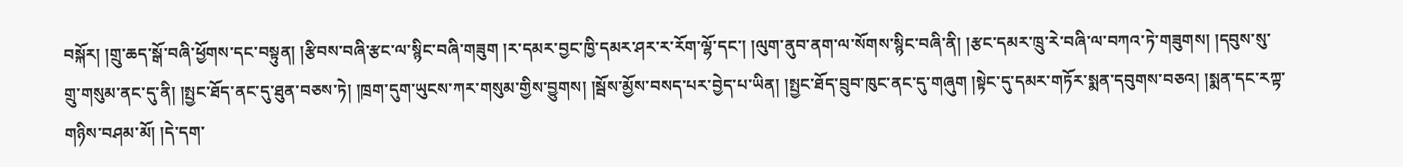བསྐོར། །གྲུ་ཆད་སྒོ་བཞི་ཕྱོགས་དང་བསྟུན། །རྩིབས་བཞི་རྩང་ལ་སྙིང་བཞི་གཟུག །ར་དམར་བྱང་ཁྱི་དམར་ཤར་ར་རོག་ལྷོ་དང་། །ལུག་ནུབ་ནག་ལ་སོགས་སྙིང་བཞི་ནི། །རྩང་དམར་ཁྲུ་རེ་བཞི་ལ་བཀའ་ཏེ་གཟུགས། །དབུས་སུ་གྲུ་གསུམ་ནང་དུ་ནི། །སྤྱང་ཐོད་ནང་དུ་ཐུན་བཅས་ཏེ། །ཁྲག་དུག་ཡུངས་ཀར་གསུམ་གྱིས་བྱུགས། །སྦོས་མྱོས་བསད་པར་བྱེད་པ་ཡིན། །སྤྱང་ཐོད་བྲུབ་ཁུང་ནང་དུ་གཞུག །སྟེང་དུ་དམར་གཏོར་སྨན་དབུགས་བཅའ། །སྨན་དང་རཀྟ་གཉིས་བཤམ་མོ། །དེ་དག་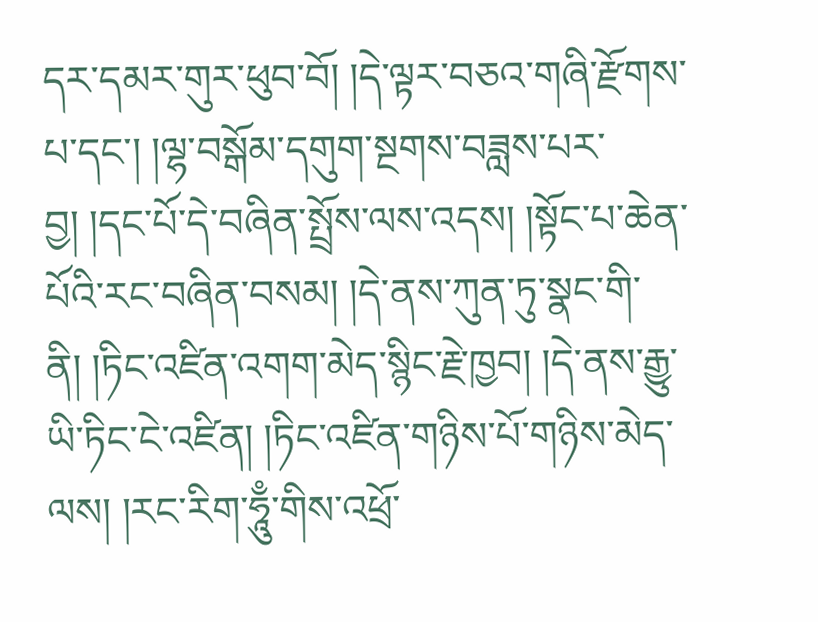དར་དམར་གུར་ཕུབ་བོ། །དེ་ལྟར་བཅའ་གཞི་རྫོགས་པ་དང་། །ལྷ་བསྒོམ་དགུག་སྔགས་བཟླས་པར་བྱ། །དང་པོ་དེ་བཞིན་སྤྲོས་ལས་འདས། །སྟོང་པ་ཆེན་པོའི་རང་བཞིན་བསམ། །དེ་ནས་ཀུན་ཏུ་སྣང་གི་ནི། །ཏིང་འཛིན་འགག་མེད་སྙིང་རྗེ་ཁྱབ། །དེ་ནས་རྒྱུ་ཡི་ཏིང་ངེ་འཛིན། །ཏིང་འཛིན་གཉིས་པོ་གཉིས་མེད་ལས། །རང་རིག་ཧཱུྃ་གིས་འཕྲོ་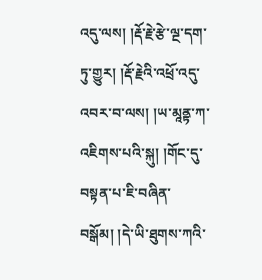འདུ་ལས། །རྡོ་རྗེ་རྩེ་ལྔ་དག་ཏུ་གྱུར། །རྡོ་རྗེའི་འཕྲོ་འདུ་འབར་བ་ལས། །ཡ་མཱནྟ་ཀ་འཇིགས་པའི་སྐུ། །གོང་དུ་བསྟན་པ་ཇི་བཞིན་བསྒོམ། །དེ་ཡི་ཐུགས་ཀའི་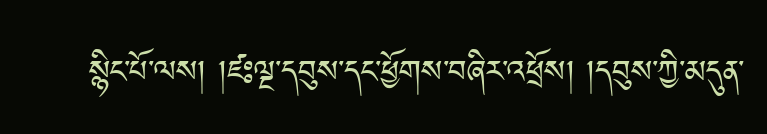སྙིང་པོ་ལས། །ཛཿལྔ་དབུས་དང་ཕྱོགས་བཞིར་འཕྲོས། །དབུས་ཀྱི་མདུན་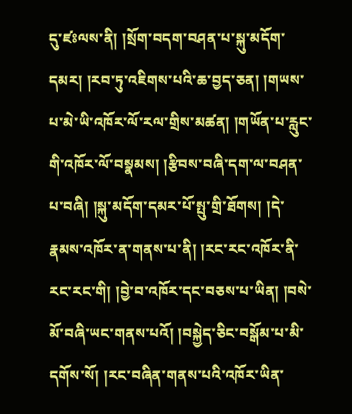དུ་ཛཿལས་ནི། །སྲོག་བདག་བཤན་པ་སྐུ་མདོག་དམར། །རབ་ཏུ་འཇིགས་པའི་ཆ་བྱད་ཅན། །གཡས་པ་མེ་ཡི་འཁོར་ལོ་རལ་གྲིས་མཚན། །གཡོན་པ་རླུང་གི་འཁོར་ལོ་བསྣམས། །རྩིབས་བཞི་དག་ལ་བཤན་པ་བཞི། །སྐུ་མདོག་དམར་པོ་སྤུ་གྲི་ཐོགས། །དེ་རྣམས་འཁོར་ན་གནས་པ་ནི། །རང་རང་འཁོར་ནི་རང་རང་གི། །བྱེ་བ་འཁོར་དང་བཅས་པ་ཡིན། །བསེ་མོ་བཞི་ཡང་གནས་པའོ། །བསྐྱེད་ཅིང་བསྒོམ་པ་མི་དགོས་སོ། །རང་བཞིན་གནས་པའི་འཁོར་ཡིན་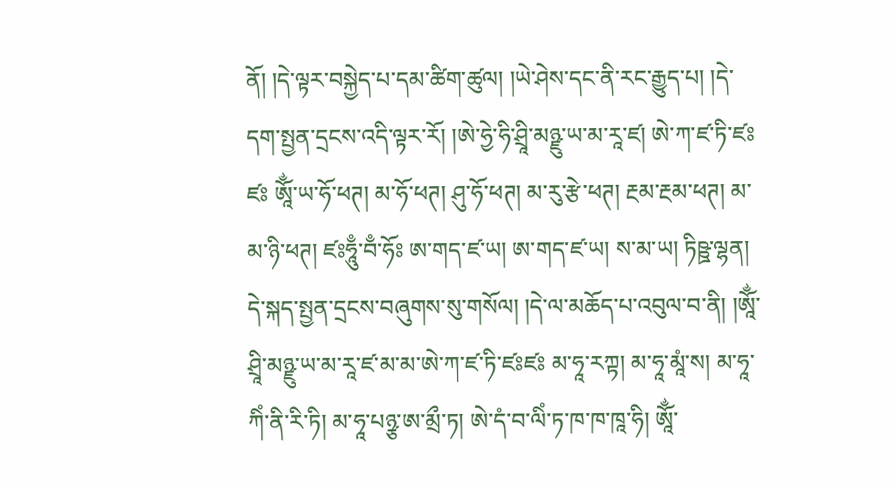ནོ། །དེ་ལྟར་བསྐྱེད་པ་དམ་ཚིག་ཚུལ། །ཡེ་ཤེས་དང་ནི་རང་རྒྱུད་པ། །དེ་དག་སྤྱན་དྲངས་འདི་ལྟར་རོ། །ཨེ་ཧྱེ་ཧི་ཤྲཱི་མཉྫུ་ཡ་མ་རཱ་ཛ། ཨེ་ཀ་ཛ་ཏི་ཛཿཛཿ ཨཱོྂ་ཡ་ཧོ་ཕཊ། མ་ཧོ་ཕཊ། ཤུ་ཧོ་ཕཊ། མ་རུ་རྩེ་ཕཊ། རྔམ་རྔམ་ཕཊ། མ་མ་ཉི་ཕཊ། ཛཿཧཱུྃ་བྃ་ཧོཿ ཨ་གད་ཛ་ཡ། ཨ་གད་ཛ་ཡ། ས་མ་ཡ། ཏིཥྛ་ལྷན། དེ་སྐད་སྤྱན་དྲངས་བཞུགས་སུ་གསོལ། །དེ་ལ་མཆོད་པ་འབུལ་བ་ནི། །ཨཱོྂ་ཤྲཱི་མཉྫུ་ཡ་མ་རཱ་ཛ་མ་མ་ཨེ་ཀ་ཛ་ཏི་ཛཿཛཿ མ་ཧཱ་རཀྟ། མ་ཧཱ་མཱཾ་ས། མ་ཧཱ་ཀིཾ་ནི་རི་ཏི། མ་ཧཱ་པཉྩ་ཨ་མྲྀ་ཏ། ཨེ་དཾ་བ་ལིཾ་ཏ་ཁ་ཁ་ཁཱ་ཧི། ཨཱོྂ་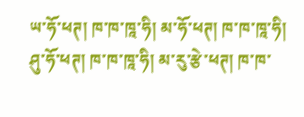ཡ་ཧོ་ཕཊ། ཁ་ཁ་ཁཱ་ཧི། མ་ཧོ་ཕཊ། ཁ་ཁ་ཁཱ་ཧི། ཤུ་ཧོ་ཕཊ། ཁ་ཁ་ཁཱ་ཧི། མ་རུ་རྩེ་ཕཊ། ཁ་ཁ་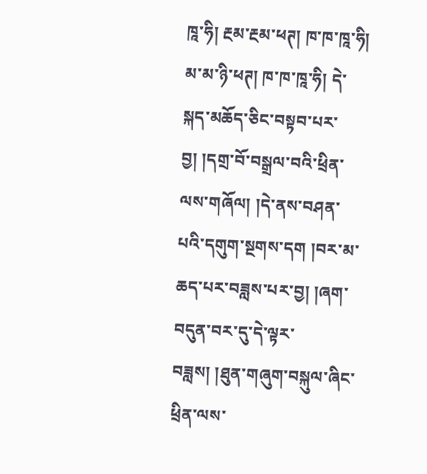ཁཱ་ཧི། རྔམ་རྔམ་ཕཊ། ཁ་ཁ་ཁཱ་ཧི། མ་མ་ཉི་ཕཊ། ཁ་ཁ་ཁཱ་ཧི། དེ་སྐད་མཆོད་ཅིང་བསྟབ་པར་བྱ། །དགྲ་བོ་བསྒྲལ་བའི་ཕྲིན་ལས་གཞོལ། །དེ་ནས་བཤན་པའི་དགུག་སྔགས་དག །བར་མ་ཆད་པར་བཟླས་པར་བྱ། །ཞག་བདུན་བར་དུ་དེ་ལྟར་བཟླས། །ཐུན་གཞུག་བསྐུལ་ཞིང་ཕྲིན་ལས་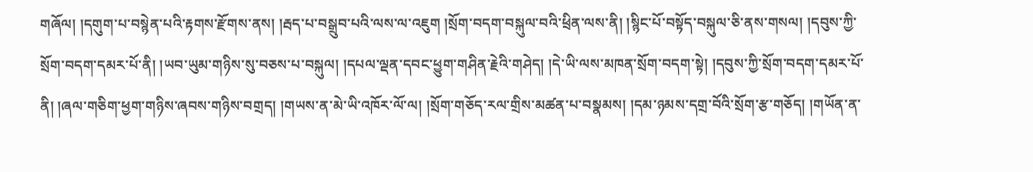གཞོལ། །དགུག་པ་བསྙེན་པའི་རྟགས་རྫོགས་ནས། །རྦད་པ་བསྒྲུབ་པའི་ལས་ལ་འཇུག །སྲོག་བདག་བསྐུལ་བའི་ཕྲིན་ལས་ནི། །སྙིང་པོ་བསྟོད་བསྐུལ་ཅི་ནས་གསལ། །དབུས་ཀྱི་སྲོག་བདག་དམར་པོ་ནི། །ཡབ་ཡུམ་གཉིས་སུ་བཅས་པ་བསྐུལ། །དཔལ་ལྡན་དབང་ཕྱུག་གཤིན་རྗེའི་གཤེད། །དེ་ཡི་ལས་མཁན་སྲོག་བདག་སྟེ། །དབུས་ཀྱི་སྲོག་བདག་དམར་པོ་ནི། །ཞལ་གཅིག་ཕྱག་གཉིས་ཞབས་གཉིས་བགྲད། །གཡས་ན་མེ་ཡི་འཁོར་ལོ་ལ། །སྲོག་གཅོད་རལ་གྲིས་མཚན་པ་བསྣམས། །དམ་ཉམས་དགྲ་བོའི་སྲོག་རྩ་གཅོད། །གཡོན་ན་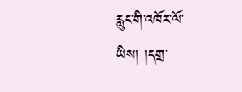རླུང་གི་འཁོར་ལོ་ཡིས། །དགྲ་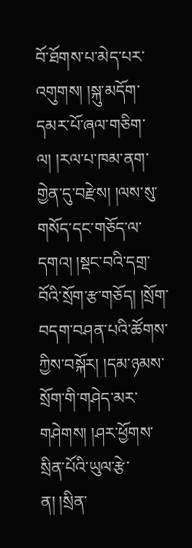བོ་ཐོགས་པ་མེད་པར་འགུགས། །སྐུ་མདོག་དམར་པོ་ཞལ་གཅིག་ལ། །རལ་པ་ཁམ་ནག་གྱེན་དུ་བརྫེས། །ལས་སུ་གསོད་དང་གཅོད་ལ་དགའ། །སྡང་བའི་དགྲ་བོའི་སྲོག་རྩ་གཅོད། །སྲོག་བདག་བཤན་པའི་ཚོགས་ཀྱིས་བསྐོར། །དམ་ཉམས་སྲོག་གི་གཤེད་མར་གཤེགས། །ཤར་ཕྱོགས་སྲིན་པོའི་ཡུལ་རྩེ་ན། །སྲིན་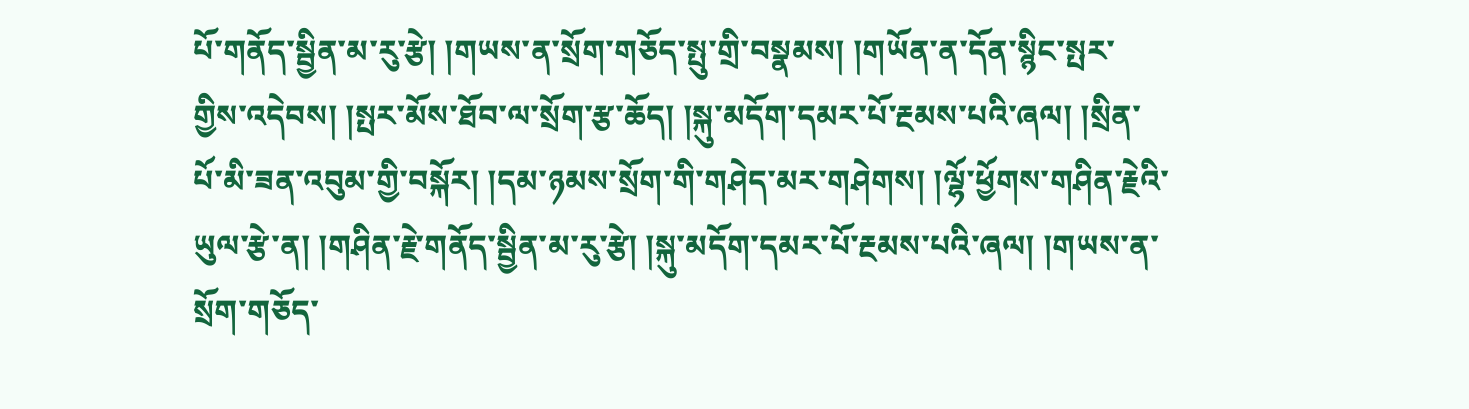པོ་གནོད་སྦྱིན་མ་རུ་རྩེ། །གཡས་ན་སྲོག་གཅོད་སྤུ་གྲི་བསྣམས། །གཡོན་ན་དོན་སྙིང་སྤར་གྱིས་འདེབས། །སྤར་མོས་ཐོབ་ལ་སྲོག་རྩ་ཆོད། །སྐུ་མདོག་དམར་པོ་རྔམས་པའི་ཞལ། །སྲིན་པོ་མི་ཟན་འབུམ་གྱི་བསྐོར། །དམ་ཉམས་སྲོག་གི་གཤེད་མར་གཤེགས། །ལྷོ་ཕྱོགས་གཤིན་རྗེའི་ཡུལ་རྩེ་ན། །གཤིན་རྗེ་གནོད་སྦྱིན་མ་རུ་རྩེ། །སྐུ་མདོག་དམར་པོ་རྔམས་པའི་ཞལ། །གཡས་ན་སྲོག་གཅོད་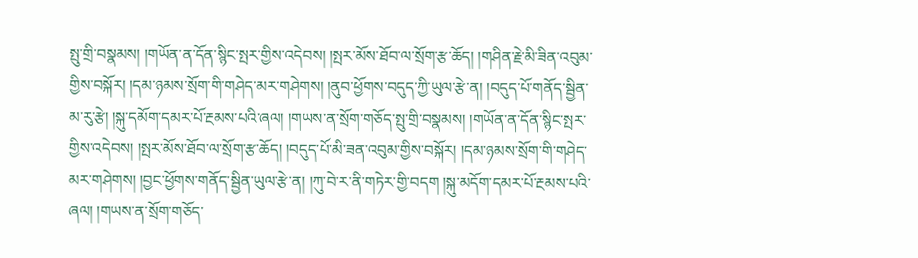སྤུ་གྲི་བསྣམས། །གཡོན་ན་དོན་སྙིང་སྤར་གྱིས་འདེབས། །སྤར་མོས་ཐོབ་ལ་སྲོག་རྩ་ཆོད། །གཤིན་རྗེ་མི་ཟིན་འབུམ་གྱིས་བསྐོར། །དམ་ཉམས་སྲོག་གི་གཤེད་མར་གཤེགས། །ནུབ་ཕྱོགས་བདུད་ཀྱི་ཡུལ་རྩེ་ན། །བདུད་པོ་གནོད་སྦྱིན་མ་རུ་རྩེ། །སྐུ་དམོག་དམར་པོ་རྔམས་པའི་ཞལ། །གཡས་ན་སྲོག་གཅོད་སྤུ་གྲི་བསྣམས། །གཡོན་ན་དོན་སྙིང་སྤར་གྱིས་འདེབས། །སྤར་མོས་ཐོབ་ལ་སྲོག་རྩ་ཆོད། །བདུད་པོ་མི་ཟན་འབུམ་གྱིས་བསྐོར། །དམ་ཉམས་སྲོག་གི་གཤེད་མར་གཤེགས། །བྱང་ཕྱོགས་གནོད་སྦྱིན་ཡུལ་རྩེ་ན། །ཀུ་བེ་ར་ནི་གཏེར་གྱི་བདག །སྐུ་མདོག་དམར་པོ་རྔམས་པའི་ཞལ། །གཡས་ན་སྲོག་གཅོད་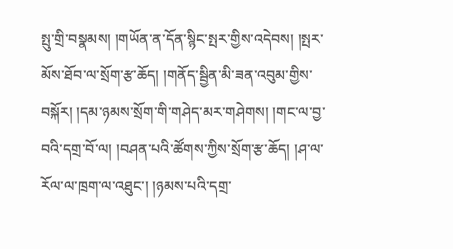སྤུ་གྲི་བསྣམས། །གཡོན་ན་དོན་སྙིང་སྤར་གྱིས་འདེབས། །སྤར་མོས་ཐོབ་ལ་སྲོག་རྩ་ཆོད། །གནོད་སྦྱིན་མི་ཟན་འབུམ་གྱིས་བསྐོར། །དམ་ཉམས་སྲོག་གི་གཤེད་མར་གཤེགས། །གང་ལ་བྱ་བའི་དགྲ་བོ་ལ། །བཤན་པའི་ཚོགས་ཀྱིས་སྲོག་རྩ་ཆོད། །ཤ་ལ་རོལ་ལ་ཁྲག་ལ་འཐུང་། །ཉམས་པའི་དགྲ་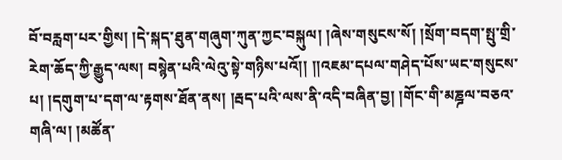བོ་བརླག་པར་གྱིས། །དེ་སྐད་ཐུན་གཞུག་ཀུན་ཀྱང་བསྐུལ། །ཞེས་གསུངས་སོ། །སྲོག་བདག་སྤུ་གྲི་རེག་ཆོད་ཀྱི་རྒྱུད་ལས། བསྙེན་པའི་ལེའུ་སྟེ་གཉིས་པའོ།། །།འཇམ་དཔལ་གཤེད་པོས་ཡང་གསུངས་པ། །དགུག་པ་དག་ལ་རྟགས་ཐོན་ནས། །རྦད་པའི་ལས་ནི་འདི་བཞིན་བྱ། །གོང་གི་མཎྜལ་བཅའ་གཞི་ལ། །མཚོན་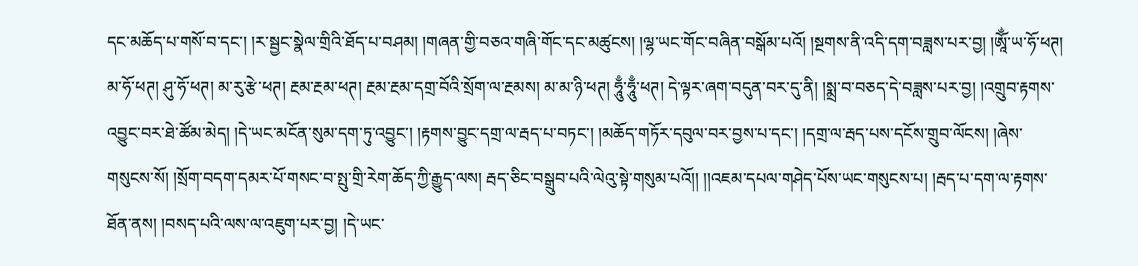དང་མཆོད་པ་གསོ་བ་དང་། །ར་སྦྱང་སྣེལ་གྲིའི་ཐོད་པ་བཤམ། །གཞན་གྱི་བཅའ་གཞི་གོང་དང་མཚུངས། །ལྷ་ཡང་གོང་བཞིན་བསྒོམ་པའོ། །སྔགས་ནི་འདི་དག་བཟླས་པར་བྱ། །ཨཱོྂ་ཡ་ཧོ་ཕཊ། མ་ཧོ་ཕཊ། ཤུ་ཧོ་ཕཊ། མ་རུ་རྩེ་ཕཊ། རྔམ་རྔམ་ཕཊ། རྔམ་རྔམ་དགྲ་བོའི་སྲོག་ལ་རྔམས། མ་མ་ཉི་ཕཊ། ཧཱུྃ་ཧཱུྃ་ཕཊ། དེ་ལྟར་ཞག་བདུན་བར་དུ་ནི། །སྨྲ་བ་བཅད་དེ་བཟླས་པར་བྱ། །འགྲུབ་རྟགས་འབྱུང་བར་ཐེ་ཚོམ་མེད། །དེ་ཡང་མངོན་སུམ་དག་ཏུ་འབྱུང་། །རྟགས་བྱུང་དགྲ་ལ་རྦད་པ་བཏང་། །མཆོད་གཏོར་དབུལ་བར་བྱས་པ་དང་། །དགྲ་ལ་རྦད་པས་དངོས་གྲུབ་ལོངས། །ཞེས་གསུངས་སོ། །སྲོག་བདག་དམར་པོ་གསང་བ་སྤུ་གྲི་རེག་ཆོད་ཀྱི་རྒྱུད་ལས། རྦད་ཅིང་བསྒྲུབ་པའི་ལེའུ་སྟེ་གསུམ་པའོ།། །།འཇམ་དཔལ་གཤེད་པོས་ཡང་གསུངས་པ། །རྦད་པ་དག་ལ་རྟགས་ཐོན་ནས། །བསད་པའི་ལས་ལ་འཇུག་པར་བྱ། །དེ་ཡང་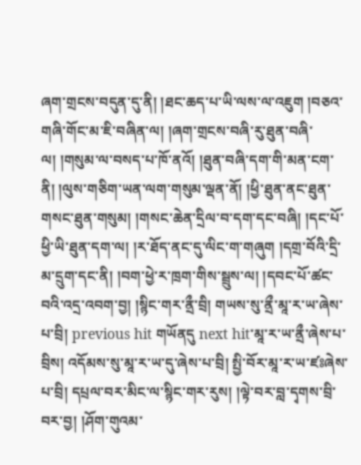ཞག་གྲངས་བདུན་དུ་ནི། །ཐང་ཆད་པ་ཡི་ལས་ལ་འཇུག །བཅའ་གཞི་གོང་མ་ཇི་བཞིན་ལ། །ཞག་གྲངས་བཞི་རུ་ཐུན་བཞི་ལ། །གསུམ་ལ་བསད་པ་ཁོ་ནའོ། །ཐུན་བཞི་དག་གི་མན་ངག་ནི། །ལུས་གཅིག་ཡན་ལག་གསུམ་ལྡན་ནོ། །ཕྱི་ཐུན་ནང་ཐུན་གསང་ཐུན་གསུམ། །གསང་ཆེན་དྲིལ་བ་དག་དང་བཞི། །དང་པོ་ཕྱི་ཡི་ཐུན་དག་ལ། །ར་ཐོད་ནང་དུ་ལིང་ག་གཞུག །དགྲ་བོའི་དྲི་མ་དྲུག་དང་ནི། །བག་ཕྱེ་ར་ཁྲག་གིས་སྦྲུས་ལ། །དབང་པོ་ཚང་བའི་འདྲ་འབག་བྱ། །སྙིང་གར་ནྲྀ་བྲི། གཡས་སུ་ནྲྀ་མཱ་ར་ཡ་ཞེས་པ་བྲི། previous hit གཡོནདུ next hit་མཱ་ར་ཡ་ནྲྀ་ཞེས་པ་བྲིས། འདོམས་སུ་མཱ་ར་ཡ་དུ་ཞེས་པ་བྲི། སྤྱི་བོར་མཱ་ར་ཡ་ཛཿཞེས་པ་བྲི། དཔྲལ་བར་མིང་ལ་སྙིང་གར་རུས། །ལྟེ་བར་བླ་དྭགས་བྲི་བར་བྱ། །ཤོག་གུའམ་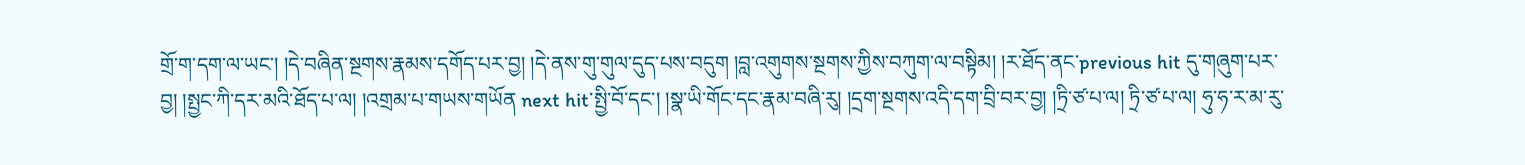གྲོ་ག་དག་ལ་ཡང་། །དེ་བཞིན་སྔགས་རྣམས་དགོད་པར་བྱ། །དེ་ནས་གུ་གུལ་དུད་པས་བདུག །བླ་འགུགས་སྔགས་ཀྱིས་བཀུག་ལ་བསྟིམ། །ར་ཐོད་ནང་previous hit དུ་གཞུག་པར་བྱ། །སྤྱང་ཀི་དར་མའི་ཐོད་པ་ལ། །འགྲམ་པ་གཡས་གཡོན next hit་སྤྱི་བོ་དང་། །སྣ་ཡི་གོང་དང་རྣམ་བཞི་རུ། །དྲག་སྔགས་འདི་དག་བྲི་བར་བྱ། །ཏྲི་ཙ་པ་ལ། ཏྲི་ཙ་པ་ལ། ཧུ་ཧ་ར་མ་རུ་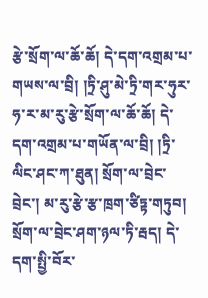རྩེ་སྲོག་ལ་ཆོ་ཆོ། དེ་དག་འགྲམ་པ་གཡས་ལ་བྲི། །ཏྲི་ཤུ་མེ་ཏྲི་གར་ཧུར་ཧ་ར་མ་རུ་རྩེ་སྲོག་ལ་ཆོ་ཆོ། དེ་དག་འགྲམ་པ་གཡོན་ལ་བྲི། །ཏྲི་ལིང་ཤང་ཀ་ཐུན། སྲོག་ལ་བྲེང་བྲེང་། མ་རུ་རྩེ་རྩ་ཁྲག་ཙིཏྟ་གཏུབ། སྲོག་ལ་བྲེང་ཤག་ཉལ་ཏི་རྦད། དེ་དག་སྤྱི་བོར་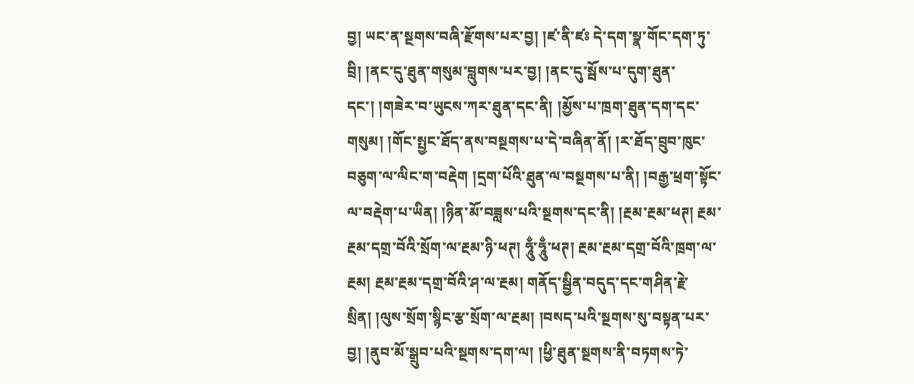བྱ། ཡང་ན་སྔགས་བཞི་རྫོགས་པར་བྱ། །ཛ་ནི་ཛཿ དེ་དག་སྣ་གོང་དག་ཏུ་བྲི། །ནང་དུ་ཐུན་གསུམ་བླུགས་པར་བྱ། །ནང་དུ་སྦོས་པ་དུག་ཐུན་དང་། །གཟེར་བ་ཡུངས་ཀར་ཐུན་དང་ནི། །མྱོས་པ་ཁྲག་ཐུན་དག་དང་གསུམ། །གོང་སྤྱང་ཐོད་ནས་བསྔགས་པ་དེ་བཞིན་ནོ། །ར་ཐོད་བྲུབ་ཁུང་བཅུག་ལ་ལིང་ག་བརྡེག །དྲག་པོའི་ཐུན་ལ་བསྔགས་པ་ནི། །བརྒྱ་ཕྲག་སྟོང་ལ་བརྡེག་པ་ཡིན། །ཉིན་མོ་བཟླས་པའི་སྔགས་དང་ནི། །རྔམ་རྔམ་ཕཊ། རྔམ་རྔམ་དགྲ་བོའི་སྲོག་ལ་རྔམ་ཉི་ཕཊ། ཧཱུྃ་ཧཱུྃ་ཕཊ། རྔམ་རྔམ་དགྲ་བོའི་ཁྲག་ལ་རྔམ། རྔམ་རྔམ་དགྲ་བོའི་ཤ་ལ་རྔམ། གནོད་སྦྱིན་བདུད་དང་གཤིན་རྗེ་སྲིན། །ལུས་སྲོག་སྙིང་རྩ་སྲོག་ལ་རྔམ། །བསད་པའི་སྔགས་སུ་བསྟན་པར་བྱ། །ནུབ་མོ་སྒྲུབ་པའི་སྔགས་དག་ལ། །ཕྱི་ཐུན་སྔགས་ནི་བཏགས་ཏེ་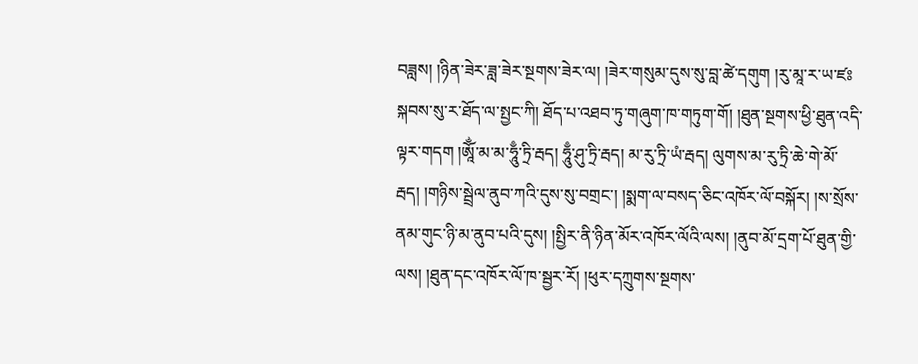བཟླས། །ཉིན་ཟེར་ཟླ་ཟེར་སྔགས་ཟེར་ལ། །ཟེར་གསུམ་དུས་སུ་བླ་ཚེ་དགུག །རུ་མཱ་ར་ཡ་ཛཿ སྐབས་སུ་ར་ཐོད་ལ་སྤྱང་ཀི། ཐོད་པ་འཐབ་ཏུ་གཞུག་ཁ་གཏུག་གོ། །ཐུན་སྔགས་ཕྱི་ཐུན་འདི་ལྟར་གདག །ཨཱོྂ་མ་མ་ཧཱུྃ་ཏྲི་རྦད། ཧཱུྃ་ཤུ་ཏྲི་རྦད། མ་རུ་ཏྲི་ཡཾ་རྦད། ལུགས་མ་རུ་ཏྲི་ཆེ་གེ་མོ་རྦད། །གཉིས་སྦྲེལ་ནུབ་ཀའི་དུས་སུ་བགྲང་། །སྨག་ལ་བསད་ཅིང་འཁོར་ལོ་བསྐོར། །ས་སྲོས་ནམ་གུང་ཉི་མ་ནུབ་པའི་དུས། །སྤྱིར་ནི་ཉིན་མོར་འཁོར་ལོའི་ལས། །ནུབ་མོ་དྲག་པོ་ཐུན་གྱི་ལས། །ཐུན་དང་འཁོར་ལོ་ཁ་སྦྱར་རོ། །ཕུར་དཀྲུགས་སྔགས་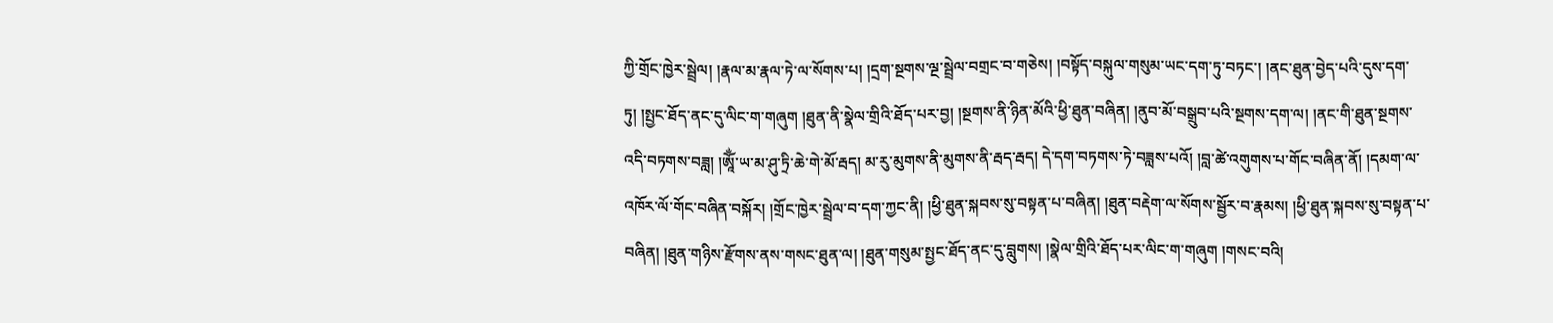ཀྱི་གྲོང་ཁྱེར་སྦྲེལ། །རྣལ་མ་རྣལ་ཏེ་ལ་སོགས་པ། །དྲག་སྔགས་ལྔ་སྦྲེལ་བགྲང་བ་གཅེས། །བསྟོད་བསྐུལ་གསུམ་ཡང་དག་ཏུ་བཏང་། །ནང་ཐུན་བྱེད་པའི་དུས་དག་ཏུ། །སྤྱང་ཐོད་ནང་དུ་ལིང་ག་གཞུག །ཐུན་ནི་སྣེལ་གྲིའི་ཐོད་པར་བྱ། །སྔགས་ནི་ཉིན་མོའི་ཕྱི་ཐུན་བཞིན། །ནུབ་མོ་བསྒྲུབ་པའི་སྔགས་དག་ལ། །ནང་གི་ཐུན་སྔགས་འདི་བཏགས་བཟླ། །ཨཱོྂ་ཡ་མ་ཤུ་ཏྲི་ཆེ་གེ་མོ་རྦད། མ་རུ་མུགས་ནི་མུགས་ནི་རྦད་རྦད། དེ་དག་བཏགས་ཏེ་བཟླས་པའོ། །བླ་ཚེ་འགུགས་པ་གོང་བཞིན་ནོ། །དམག་ལ་འཁོར་ལོ་གོང་བཞིན་བསྐོར། །གྲོང་ཁྱེར་སྦྲེལ་བ་དག་ཀྱང་ནི། །ཕྱི་ཐུན་སྐབས་སུ་བསྟན་པ་བཞིན། །ཐུན་བརྡེག་ལ་སོགས་སྦྱོར་བ་རྣམས། །ཕྱི་ཐུན་སྐབས་སུ་བསྟན་པ་བཞིན། །ཐུན་གཉིས་རྫོགས་ནས་གསང་ཐུན་ལ། །ཐུན་གསུམ་སྤྱང་ཐོད་ནང་དུ་བླུགས། །སྣེལ་གྲིའི་ཐོད་པར་ལིང་ག་གཞུག །གསང་བའི།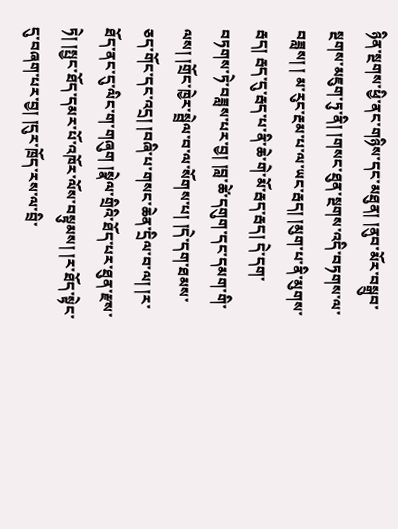ཉིན་སྔགས་ཕྱི་ནང་གཉིས་དང་མཐུན། །ནུབ་མོར་བསྒྲུབ་སྔགས་མཇུག་ཏུ་ནི། །གསང་ཐུན་སྔགས་འདི་བཏགས་ལ་བཟླས། ། མ་རུང་རྔམ་པ་ལ་ཡང་རྦད། །མུག་པ་ནི་མུགས་རྦད། རྦད་དུ་རྦད་པ་ནི་ཆེ་གེ་མོ་རྦད་རྦད། དེ་དག་བཏགས་ཏེ་བཟླས་པར་བྱ། །བླ་ཚེ་དགུག་དང་དམག་གི་ལས། །གྲོང་ཁྱེར་སྦྲེལ་བ་ལ་སོགས་པ། །དེ་དག་ཐམས་ཅད་གོང་དང་འདྲ། །བཞི་པ་གསང་ཆེན་དྲིལ་བ་ལ། །ར་ཐོད་ནང་དུ་ལིང་ག་གཞུག །སྣེལ་གྲིའི་ཐོད་པར་ཐུན་རྫས་ཏེ། །སྤྱང་ཐོད་དམར་པོ་འཁོར་ལོས་བསྟུམས། །ར་ཐོད་སྟེང་དུ་བཞག་པར་བྱ། །དུར་ཁྲོད་རས་ལ་བྲི་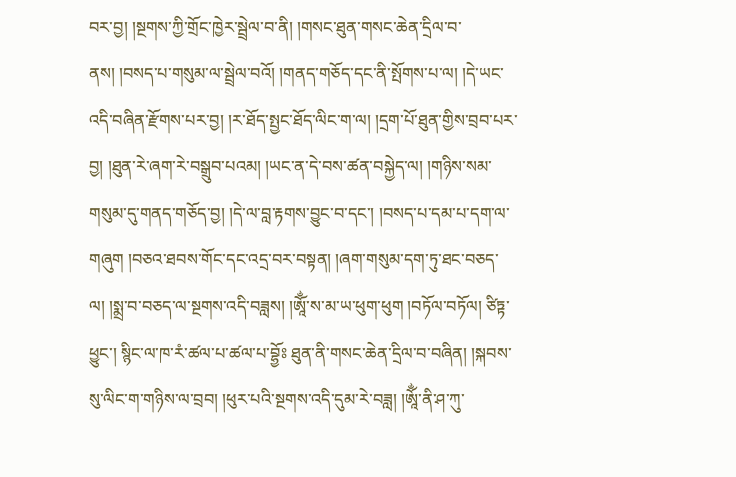བར་བྱ། །སྔགས་ཀྱི་གྲོང་ཁྱེར་སྦྲེལ་བ་ནི། །གསང་ཐུན་གསང་ཆེན་དྲིལ་བ་ནས། །བསད་པ་གསུམ་ལ་སྦྲེལ་བའོ། །གནད་གཅོད་དང་ནི་སྤོགས་པ་ལ། །དེ་ཡང་འདི་བཞིན་རྫོགས་པར་བྱ། །ར་ཐོད་སྤྱང་ཐོད་ལིང་ག་ལ། །དྲག་པོ་ཐུན་གྱིས་བྲབ་པར་བྱ། །ཐུན་རེ་ཞག་རེ་བསྒྲུབ་པའམ། །ཡང་ན་དེ་བས་ཚན་བསྐྱེད་ལ། །གཉིས་སམ་གསུམ་དུ་གནད་གཅོད་བྱ། །དེ་ལ་བླ་རྟགས་བྱུང་བ་དང་། །བསད་པ་དམ་པ་དག་ལ་གཞུག །བཅའ་ཐབས་གོང་དང་འདྲ་བར་བསྟན། །ཞག་གསུམ་དག་ཏུ་ཐང་བཅད་ལ། །སྨྲ་བ་བཅད་ལ་སྔགས་འདི་བཟླས། །ཨཱོྂ་ས་མ་ཡ་ཕུག་ཕུག །བཏོལ་བཏོལ། ཙིཏྟ་ཕྱུང་། སྙིང་ལ་ཁ་རཾ་ཚལ་པ་ཚལ་པ་བྷྱོཿ ཐུན་ནི་གསང་ཆེན་དྲིལ་བ་བཞིན། །སྐབས་སུ་ལིང་ག་གཉིས་ལ་བྲབ། །ཕུར་པའི་སྔགས་འདི་དུམ་རེ་བཟླ། །ཨཱོྂ་ནི་ཤ་ཀུ་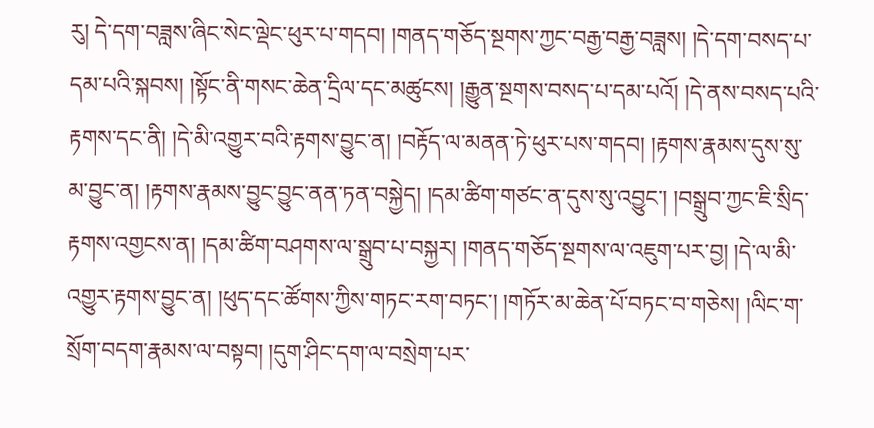རུ། དེ་དག་བཟླས་ཞིང་སེང་ལྡེང་ཕུར་པ་གདབ། །གནད་གཅོད་སྔགས་ཀྱང་བརྒྱ་བརྒྱ་བཟླས། །དེ་དག་བསད་པ་དམ་པའི་སྐབས། །སྟོང་ནི་གསང་ཆེན་དྲིལ་དང་མཚུངས། །རྒྱུན་སྔགས་བསད་པ་དམ་པའོ། །དེ་ནས་བསད་པའི་རྟགས་དང་ནི། །དེ་མི་འགྱུར་བའི་རྟགས་བྱུང་ན། །བརྟོད་ལ་མནན་ཏེ་ཕུར་པས་གདབ། །རྟགས་རྣམས་དུས་སུ་མ་བྱུང་ན། །རྟགས་རྣམས་བྱུང་བྱུང་ནན་ཏན་བསྐྱེད། །དམ་ཚིག་གཙང་ན་དུས་སུ་འབྱུང་། །བསྒྲུབ་ཀྱང་ཇི་སྲིད་རྟགས་འགྱངས་ན། །དམ་ཚིག་བཤགས་ལ་སྒྲུབ་པ་བསྐྱར། །གནད་གཅོད་སྔགས་ལ་འཇུག་པར་བྱ། །དེ་ལ་མི་འགྱུར་རྟགས་བྱུང་ན། །ཕུད་དང་ཚོགས་ཀྱིས་གཏང་རག་བཏང་། །གཏོར་མ་ཆེན་པོ་བཏང་བ་གཅེས། །ལིང་ག་སྲོག་བདག་རྣམས་ལ་བསྟབ། །དུག་ཤིང་དག་ལ་བསྲེག་པར་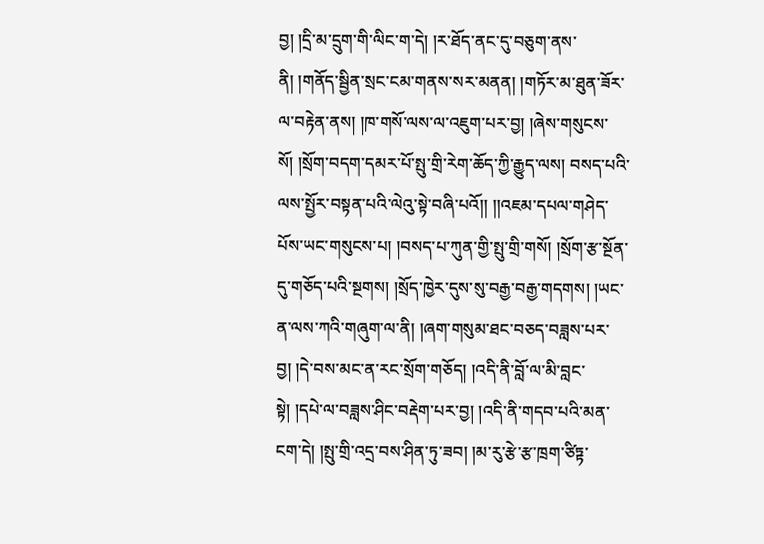བྱ། །དྲི་མ་དྲུག་གི་ལིང་ག་དེ། །ར་ཐོད་ནང་དུ་བཅུག་ནས་ནི། །གནོད་སྦྱིན་སྲང་ངམ་གནས་སར་མནན། །གཏོར་མ་ཐུན་ཟོར་ལ་བརྟེན་ནས། །ཁ་གསོ་ལས་ལ་འཇུག་པར་བྱ། །ཞེས་གསུངས་སོ། །སྲོག་བདག་དམར་པོ་སྤུ་གྲི་རེག་ཆོད་ཀྱི་རྒྱུད་ལས། བསད་པའི་ལས་སྤྱོར་བསྟན་པའི་ལེའུ་སྟེ་བཞི་པའོ།། །།འཇམ་དཔལ་གཤེད་པོས་ཡང་གསུངས་པ། །བསད་པ་ཀུན་གྱི་སྤུ་གྲི་གསོ། །སྲོག་རྩ་སྔོན་དུ་གཅོད་པའི་སྔགས། །སྲོད་ཁྱེར་དུས་སུ་བརྒྱ་བརྒྱ་གདགས། །ཡང་ན་ལས་ཀའི་གཞུག་ལ་ནི། །ཞག་གསུམ་ཐང་བཅད་བཟླས་པར་བྱ། །དེ་བས་མང་ན་རང་སྲོག་གཅོད། །འདི་ནི་བློ་ལ་མི་བླང་སྟེ། །དཔེ་ལ་བཟླས་ཤིང་བརྡེག་པར་བྱ། །འདི་ནི་གདབ་པའི་མན་ངག་དེ། །སྤུ་གྲི་འདྲ་བས་ཤིན་ཏུ་ཟབ། །མ་རུ་རྩེ་རྩ་ཁྲག་ཙིཏྟ་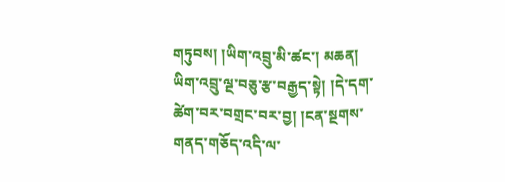གཏུབས། །ཡིག་འབྲུ་མི་ཚང་། མཆན། ཡིག་འབྲུ་ལྔ་བཅུ་རྩ་བརྒྱད་སྟེ། །དེ་དག་ཚེག་བར་བགྲང་བར་བྱ། །ངན་སྔགས་གནད་གཅོད་འདི་ལ་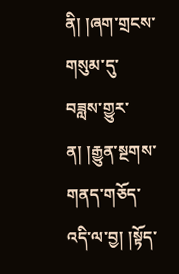ནི། །ཞག་གྲངས་གསུམ་དུ་བཟླས་གྱུར་ན། །རྒྱུན་སྔགས་གནད་གཅོད་འདི་ལ་བྱ། །སྟོད་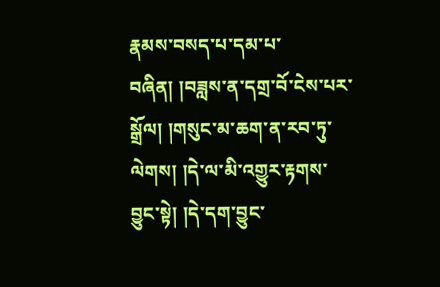རྣམས་བསད་པ་དམ་པ་བཞིན། །བཟླས་ན་དགྲ་བོ་ངེས་པར་སྒྲོལ། །གསུང་མ་ཆག་ན་རབ་ཏུ་ལེགས། །དེ་ལ་མི་འགྱུར་རྟགས་བྱུང་སྟེ། །དེ་དག་བྱུང་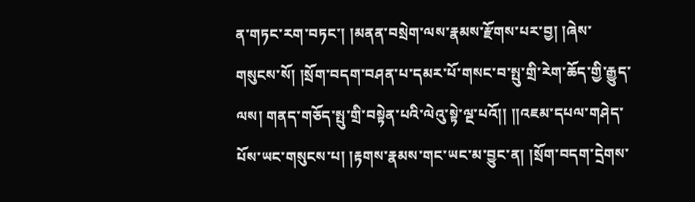ན་གཏང་རག་བཏང་། །མནན་བསྲེག་ལས་རྣམས་རྫོགས་པར་བྱ། །ཞེས་གསུངས་སོ། །སྲོག་བདག་བཤན་པ་དམར་པོ་གསང་བ་སྤུ་གྲི་རེག་ཆོད་གྱི་རྒྱུད་ལས། གནད་གཅོད་སྤུ་གྲི་བསྟེན་པའི་ལེའུ་སྟེ་ལྔ་པའོ།། །།འཇམ་དཔལ་གཤེད་པོས་ཡང་གསུངས་པ། །རྟགས་རྣམས་གང་ཡང་མ་བྱུང་ན། །སྲོག་བདག་དྲེགས་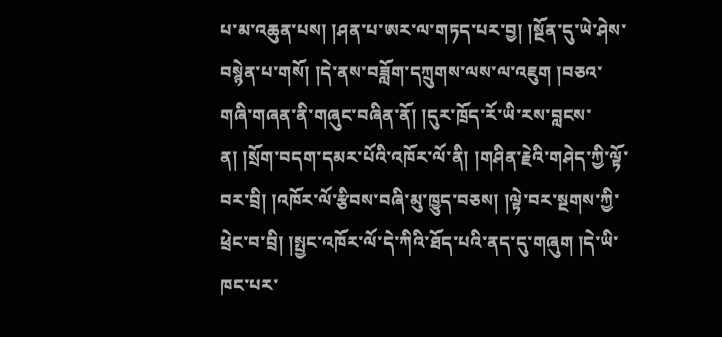པ་མ་འཆུན་པས། །ཤན་པ་ཨར་ལ་གཏད་པར་བྱ། །སྔོན་དུ་ཡེ་ཤེས་བསྙེན་པ་གསོ། །དེ་ནས་བཟློག་དཀྲུགས་ལས་ལ་འཇུག །བཅའ་གཞི་གཞན་ནི་གཞུང་བཞིན་ནོ། །དུར་ཁྲོད་རོ་ཡི་རས་བླངས་ན། །སྲོག་བདག་དམར་པོའི་འཁོར་ལོ་ནི། །གཤིན་རྗེའི་གཤེད་ཀྱི་ལྟོ་བར་བྲི། །འཁོར་ལོ་རྩིབས་བཞི་མུ་ཁྱུད་བཅས། །ལྟེ་བར་སྔགས་ཀྱི་ཕྲེང་བ་བྲི། །སྤྱང་འཁོར་ལོ་དེ་ཀིའི་ཐོད་པའི་ནད་དུ་གཞུག །དེ་ཡི་ཁང་པར་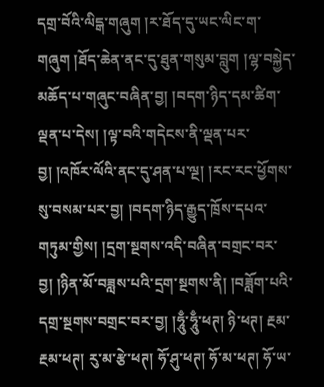དགྲ་བོའི་ལིདྒ་གཞུག །ར་ཐོད་དུ་ཡང་ལིང་ག་གཞུག །ཐོད་ཆེན་ནང་དུ་ཐུན་གསུམ་བླུག །ལྷ་བསྐྱེད་མཆོད་པ་གཞུང་བཞིན་བྱ། །བདག་ཉིད་དམ་ཚིག་ལྡན་པ་དེས། །ལྟ་བའི་གདེངས་ནི་ལྡན་པར་བྱ། །འཁོར་ལོའི་ནང་དུ་ཤན་པ་ལྔ། །རང་རང་ཕྱོགས་སུ་བསམ་པར་བྱ། །བདག་ཉིད་རྒྱུད་ཁྲོས་དཔའ་གཏུམ་གྱིས། །དྲག་སྔགས་འདི་བཞིན་བགྲང་བར་བྱ། །ཉིན་མོ་བཟླས་པའི་དྲག་སྔགས་ནི། །བཟློག་པའི་དགྲ་སྔགས་བགྲང་བར་བྱ། །ཧཱུྃ་ཧཱུྃ་ཕཊ། ཉི་ཕཊ། རྔམ་རྔམ་ཕཊ། རུ་མ་རྩེ་ཕཊ། ཧོ་ཤུ་ཕཊ། ཧོ་མ་ཕཊ། ཧོ་ཡ་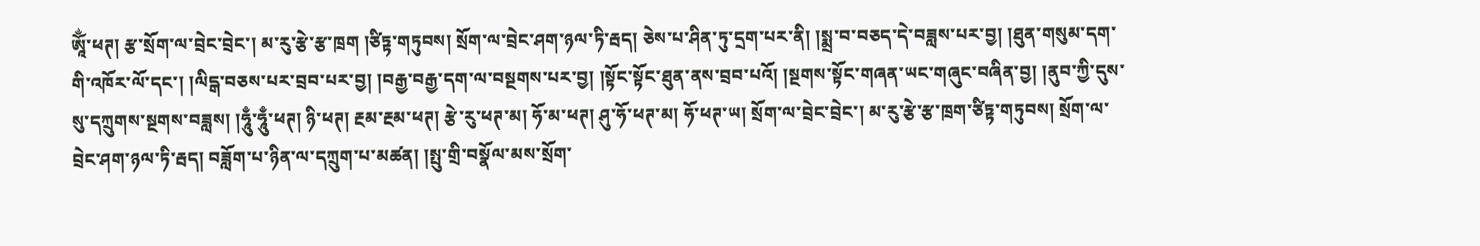ཨཱོྂ་ཕཊ། རྩ་སྲོག་ལ་བྲེང་བྲེང་། མ་རུ་རྩེ་རྩ་ཁྲག །ཙིཏྟ་གཏུབས། སྲོག་ལ་བྲེང་ཤག་ཉལ་ཏི་རྦད། ཅེས་པ་ཤིན་ཏུ་དྲག་པར་ནི། །སྨྲ་བ་བཅད་དེ་བཟླས་པར་བྱ། །ཐུན་གསུམ་དག་གི་འཁོར་ལོ་དང་། །ལིདྒ་བཅས་པར་བྲབ་པར་བྱ། །བརྒྱ་བརྒྱ་དག་ལ་བསྔགས་པར་བྱ། །སྟོང་སྟོང་ཐུན་ནས་བྲབ་པའོ། །སྔགས་སྟོང་གཞན་ཡང་གཞུང་བཞིན་བྱ། །ནུབ་ཀྱི་དུས་སུ་དཀྲུགས་སྔགས་བཟླས། །ཧཱུྃ་ཧཱུྃ་ཕཊ། ཉི་ཕཊ། རྔམ་རྔམ་ཕཊ། རྩེ་རུ་ཕཊ་མ། ཧོ་མ་ཕཊ། ཤུ་ཧོ་ཕཊ་མ། ཧོ་ཕཊ་ཡ། སྲོག་ལ་བྲེང་བྲེང་། མ་རུ་རྩེ་རྩ་ཁྲག་ཙིཏྟ་གཏུབས། སྲོག་ལ་བྲེང་ཤག་ཉལ་ཏི་རྦད། བཟློག་པ་ཉིན་ལ་དཀྲུག་པ་མཚན། །སྤུ་གྲི་བསྣོལ་མས་སྲོག་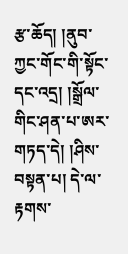རྩ་ཆོད། །ནུབ་ཀྱང་གོང་གི་སྟོང་དང་འདྲ། །སྒྲོལ་གིང་ཤན་པ་ཨར་གཏད་དེ། །ཤིས་བསྟན་པ། དེ་ལ་རྟགས་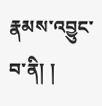རྣམས་འབྱུང་བ་ནི། །